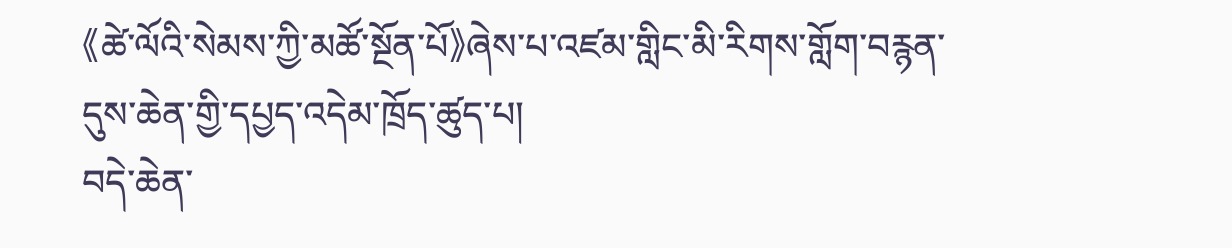《ཚེ་ལོའི་སེམས་ཀྱི་མཚོ་སྔོན་པོ》ཞེས་པ་འཛམ་གླིང་མི་རིགས་གློག་བརྙན་དུས་ཆེན་གྱི་དཔྱད་འདེམ་ཁྲོད་ཚུད་པ།
བདེ་ཆེན་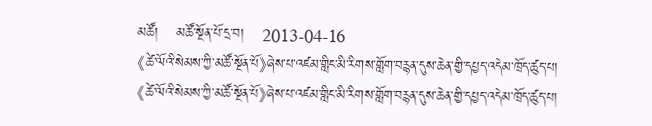མཚོ།    མཚོ་སྔོན་པོ་དྲ་བ།    2013-04-16
《ཚེ་ལོའི་སེམས་ཀྱི་མཚོ་སྔོན་པོ》ཞེས་པ་འཛམ་གླིང་མི་རིགས་གློག་བརྙན་དུས་ཆེན་གྱི་དཔྱད་འདེམ་ཁྲོད་ཚུད་པ།
《ཚེ་ལོའི་སེམས་ཀྱི་མཚོ་སྔོན་པོ》ཞེས་པ་འཛམ་གླིང་མི་རིགས་གློག་བརྙན་དུས་ཆེན་གྱི་དཔྱད་འདེམ་ཁྲོད་ཚུད་པ།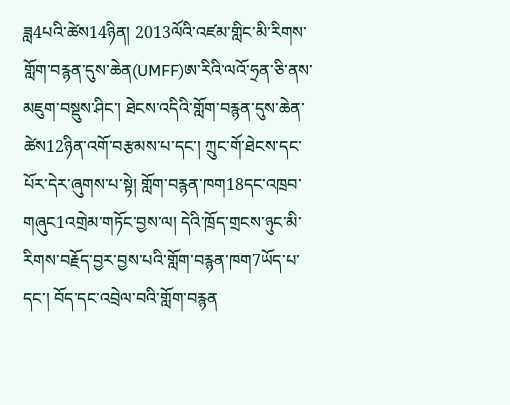ཟླ4པའི་ཚེས14ཉིན། 2013ལོའི་འཛམ་གླིང་མི་རིགས་གློག་བརྙན་དུས་ཆེན(UMFF)ཨ་རིའི་ལའོ་ཧྲན་ཅི་ནས་མཇུག་བསྡུས་ཤིང་། ཐེངས་འདིའི་གློག་བརྙན་དུས་ཆེན་ཚེས12ཉིན་འགོ་བརྩམས་པ་དང་། ཀྲུང་གོ་ཐེངས་དང་པོར་དེར་ཞུགས་པ་སྟེ། གློག་བརྙན་ཁག18དང་འཁྲབ་གཞུང1འགྲེམ་གཏོང་བྱས་ལ། དེའི་ཁྲོད་གྲངས་ཉུང་མི་རིགས་བརྗོད་བྱར་བྱས་པའི་གློག་བརྙན་ཁག7ཡོད་པ་དང་། བོད་དང་འབྲེལ་བའི་གློག་བརྙན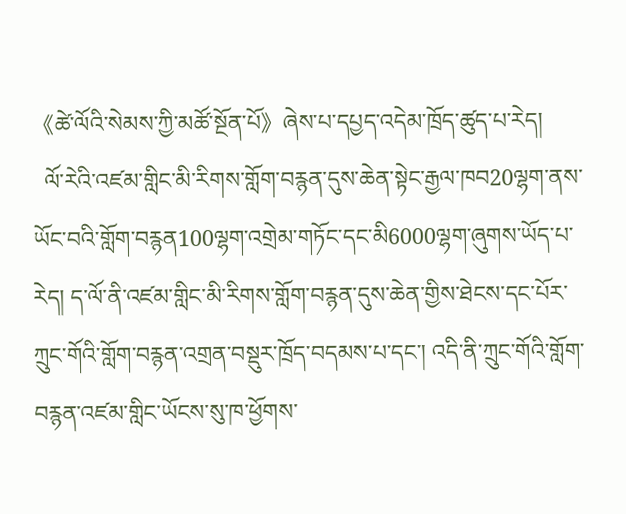《ཚེ་ལོའི་སེམས་ཀྱི་མཚོ་སྔོན་པོ》ཞེས་པ་དཔྱད་འདེམ་ཁྲོད་ཚུད་པ་རེད།
  ལོ་རེའི་འཛམ་གླིང་མི་རིགས་གློག་བརྙན་དུས་ཆེན་སྟེང་རྒྱལ་ཁབ20ལྷག་ནས་ཡོང་བའི་གློག་བརྙན100ལྷག་འགྲེམ་གཏོང་དང་མི6000ལྷག་ཞུགས་ཡོད་པ་རེད། ད་ལོ་ནི་འཛམ་གླིང་མི་རིགས་གློག་བརྙན་དུས་ཆེན་གྱིས་ཐེངས་དང་པོར་ཀྲུང་གོའི་གློག་བརྙན་འགྲན་བསྡུར་ཁྲོད་བདམས་པ་དང་། འདི་ནི་ཀྲུང་གོའི་གློག་བརྙན་འཛམ་གླིང་ཡོངས་སུ་ཁ་ཕྱོགས་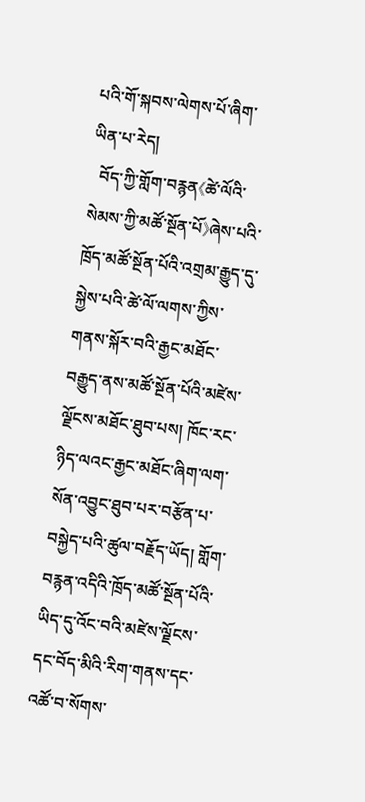པའི་གོ་སྐབས་ལེགས་པོ་ཞིག་ཡིན་པ་རེད།
  བོད་ཀྱི་གློག་བརྙན《ཚེ་ལོའི་སེམས་ཀྱི་མཚོ་སྔོན་པོ》ཞེས་པའི་ཁྲོད་མཚོ་སྔོན་པོའི་འགྲམ་རྒྱུད་དུ་སྐྱེས་པའི་ཚེ་ལོ་ལགས་ཀྱིས་གནས་སྐོར་བའི་རྒྱང་མཐོང་བརྒྱུད་ནས་མཚོ་སྔོན་པོའི་མཛེས་ལྗོངས་མཐོང་ཐུབ་པས། ཁོང་རང་ཉིད་ལའང་རྒྱང་མཐོང་ཞིག་ལག་སོན་འབྱུང་ཐུབ་པར་བརྩོན་པ་བསྐྱེད་པའི་ཚུལ་བརྗོད་ཡོད། གློག་བརྙན་འདིའི་ཁྲོད་མཚོ་སྔོན་པོའི་ཡིད་དུ་འོང་བའི་མཛེས་ལྗོངས་དང་བོད་མིའི་རིག་གནས་དང་འཚོ་བ་སོགས་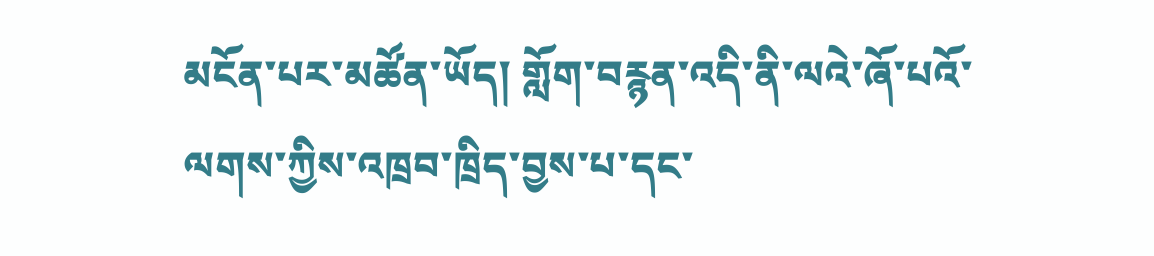མངོན་པར་མཚོན་ཡོད། གློག་བརྙན་འདི་ནི་ལའེ་ཞོ་པའོ་ལགས་ཀྱིས་འཁྲབ་ཁྲིད་བྱས་པ་དང་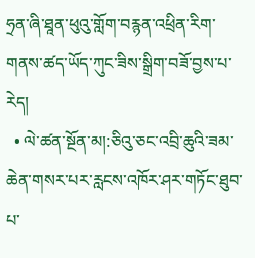ཧྲན་ཞི་ཐཱན་ཕུའུ་གློག་བརྙན་འཕྲིན་རིག་གནས་ཚད་ཡོད་ཀུང་ཟིས་སྒྲིག་བཟོ་བྱས་པ་རེད།
  • ལེ་ཚན་སྔོན་མ།:ཅིའུ་ཅང་འབྲི་ཆུའི་ཟམ་ཆེན་གསར་པར་རླངས་འཁོར་ཤར་གཏོང་ཐུབ་པ་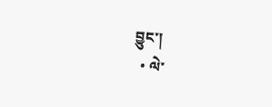བྱུང་།
  • ལེ་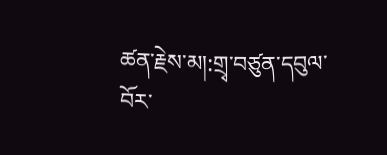ཚན་རྗེས་མ།:གྲྭ་བཙུན་དབུལ་བོར་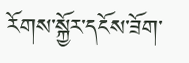རོགས་སྐྱོར་དངོས་ཟོག་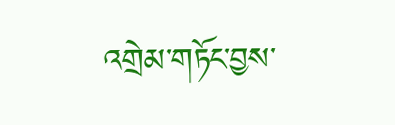འགྲེམ་གཏོང་བྱས་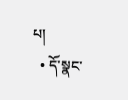པ།
  • དོ་སྣང་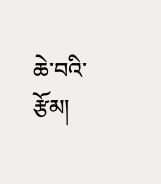ཆེ་བའི་རྩོམ།